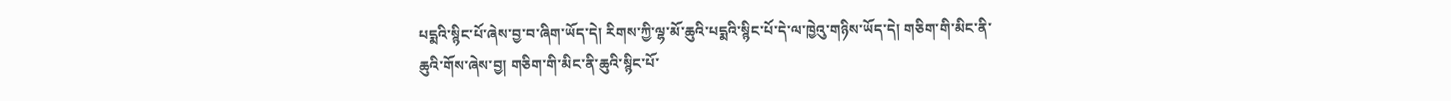པདྨའི་སྙིང་པོ་ཞེས་བྱ་བ་ཞིག་ཡོད་དེ། རིགས་ཀྱི་ལྷ་མོ་ཆུའི་པདྨའི་སྙིང་པོ་དེ་ལ་ཁྱེའུ་གཉིས་ཡོད་དེ། གཅིག་གི་མིང་ནི་ཆུའི་གོས་ཞེས་བྱ། གཅིག་གི་མིང་ནི་ཆུའི་སྙིང་པོ་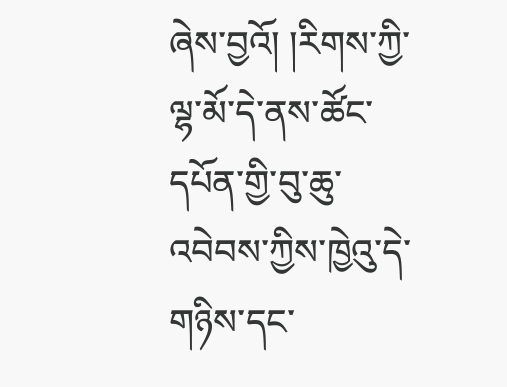ཞེས་བྱའོ། །རིགས་ཀྱི་ལྷ་མོ་དེ་ནས་ཚོང་དཔོན་གྱི་བུ་ཆུ་འབེབས་ཀྱིས་ཁྱེའུ་དེ་གཉིས་དང་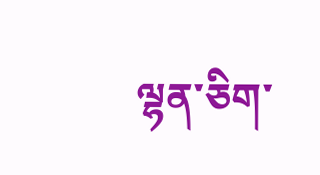ལྷན་ཅིག་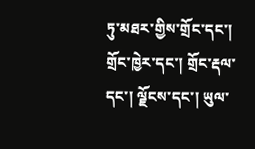ཏུ་མཐར་གྱིས་གྲོང་དང་། གྲོང་ཁྱེར་དང་། གྲོང་རྡལ་དང་། ལྗོངས་དང་། ཡུལ་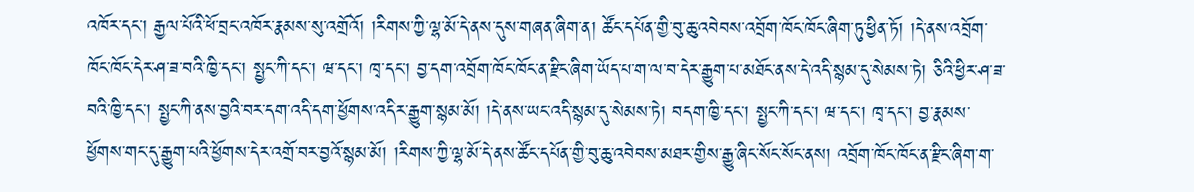འཁོར་དང་། རྒྱལ་པོའི་ཕོ་བྲང་འཁོར་རྣམས་སུ་འགྲོའོ། །རིགས་ཀྱི་ལྷ་མོ་དེ་ནས་དུས་གཞན་ཞིག་ན། ཚོང་དཔོན་གྱི་བུ་ཆུ་འབེབས་འབྲོག་ཁོང་ཁོང་ཞིག་ཏུ་ཕྱིན་ཏོ། །དེ་ནས་འབྲོག་ཁོང་ཁོང་དེར་ཤ་ཟ་བའི་ཁྱི་དང་། སྤྱང་ཀི་དང་། ཝ་དང་། ཁྭ་དང་། བྱ་དག་འབྲོག་ཁོང་ཁོང་ན་རྫིང་ཞིག་ཡོད་པ་ག་ལ་བ་དེར་རྒྱུག་པ་མཐོང་ནས་དེ་འདི་སྙམ་དུ་སེམས་ཏེ། ཅིའི་ཕྱིར་ཤ་ཟ་བའི་ཁྱི་དང་། སྤྱང་ཀི་ནས་བྱའི་བར་དག་འདི་དག་ཕྱོགས་འདིར་རྒྱུག་སྙམ་མོ། །དེ་ནས་ཡང་འདི་སྙམ་དུ་སེམས་ཏེ། བདག་ཁྱི་དང་། སྤྱང་ཀི་དང་། ཝ་དང་། ཁྭ་དང་། བྱ་རྣམས་ཕྱོགས་གང་དུ་རྒྱུག་པའི་ཕྱོགས་དེར་འགྲོ་བར་བྱའོ་སྙམ་མོ། །རིགས་ཀྱི་ལྷ་མོ་དེ་ནས་ཚོང་དཔོན་གྱི་བུ་ཆུ་འབེབས་མཐར་གྱིས་རྒྱུ་ཞིང་སོང་སོང་ནས། འབྲོག་ཁོང་ཁོང་ན་རྫིང་ཞིག་ག་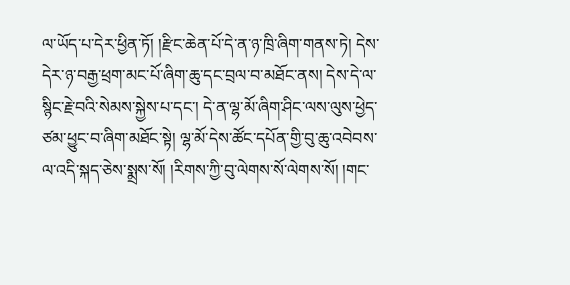ལ་ཡོད་པ་དེར་ཕྱིན་ཏོ། །རྫིང་ཆེན་པོ་དེ་ན་ཉ་ཁྲི་ཞིག་གནས་ཏེ། དེས་དེར་ཉ་བརྒྱ་ཕྲག་མང་པོ་ཞིག་ཆུ་དང་བྲལ་བ་མཐོང་ནས། དེས་དེ་ལ་སྙིང་རྗེ་བའི་སེམས་སྐྱེས་པ་དང་། དེ་ན་ལྷ་མོ་ཞིག་ཤིང་ལས་ལུས་ཕྱེད་ཙམ་ཕྱུང་བ་ཞིག་མཐོང་སྟེ། ལྷ་མོ་དེས་ཚོང་དཔོན་གྱི་བུ་ཆུ་འབེབས་ལ་འདི་སྐད་ཅེས་སྨྲས་སོ། །རིགས་ཀྱི་བུ་ལེགས་སོ་ལེགས་སོ། །གང་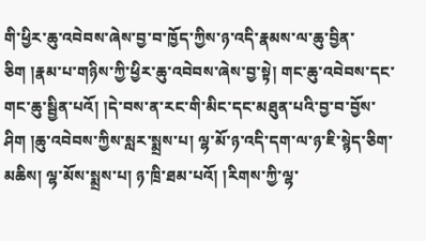གི་ཕྱིར་ཆུ་འབེབས་ཞེས་བྱ་བ་ཁྱོད་ཀྱིས་ཉ་འདི་རྣམས་ལ་ཆུ་བྱིན་ཅིག །རྣམ་པ་གཉིས་ཀྱི་ཕྱིར་ཆུ་འབེབས་ཞེས་བྱ་སྟེ། གང་ཆུ་འབེབས་དང་གང་ཆུ་སྦྱིན་པའོ། །དེ་བས་ན་རང་གི་མིང་དང་མཐུན་པའི་བྱ་བ་བྱོས་ཤིག །ཆུ་འབེབས་ཀྱིས་སླར་སྨྲས་པ། ལྷ་མོ་ཉ་འདི་དག་ལ་ཉ་ཇི་སྙེད་ཅིག་མཆིས། ལྷ་མོས་སྨྲས་པ། ཉ་ཁྲི་ཐམ་པའོ། །རིགས་ཀྱི་ལྷ་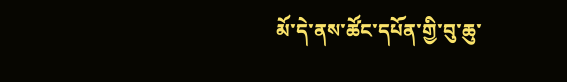མོ་དེ་ནས་ཚོང་དཔོན་གྱི་བུ་ཆུ་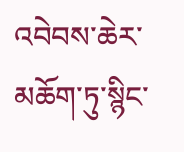འབེབས་ཆེར་མཆོག་ཏུ་སྙིང་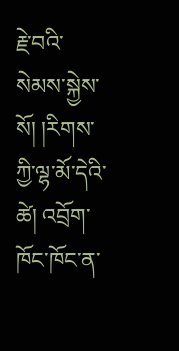རྗེ་བའི་སེམས་སྐྱེས་སོ། །རིགས་ཀྱི་ལྷ་མོ་དེའི་ཚེ། འབྲོག་ཁོང་ཁོང་ན་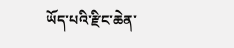ཡོད་པའི་རྫིང་ཆེན་